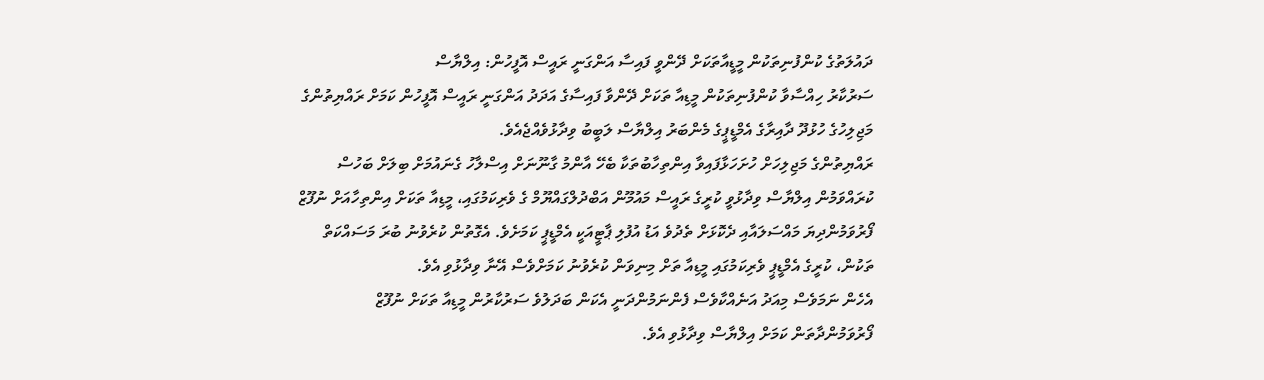ދައުލަތުގެ ކުންފުނިތަކުން މީޑީއާތަކަށް ދޭންވީ ފައިސާ އަންގަނީ ރައީސް އޮފީހުން: އިލްޔާސް
ސަރުކާރު ހިއްސާވާ ކުންފުނިތަކުން މީޑިއާ ތަކަށް ދޭންވާ ފައިސާގެ އަދަދު އަންގަނީ ރައީސް އޮފީހުން ކަމަށް ރައްޔިތުންގެ މަޖިލިހުގެ ހުޅުދޫ ދާއިރާގެ އެމްޑީޕީގެ މެންބަރު އިލްޔާސް ލަބީބު ވިދާޅުވެއްޖެއެވެ.
ރައްޔިތުންގެ މަޖިލިހަށް ހުށަހަޅާފައިވާ އިންތިހާބުތަކާ ބެހޭ އާންމު ގާނޫނަށް އިސްލާހު ގެނައުމަށް ބިލަށް ބަހުސް ކުރައްވަމުން އިލްޔާސް ވިދާޅުވީ ކުރީގެ ރައީސް މައުމޫން އަބްދުލްގައްޔޫމް ގެ ވެރިކަމުގައި، މީޑިއާ ތަކަށް އިންތިހާއަށް ނުފޫޒް ފޯރުވަމުންދިޔަ މައްސަލައާއި ދެކޮޅަށް ތެދުވެ އަޑު އުފުލި ޕާޓީއަކީ އެމްޑީޕީ ކަމަށެވެ. އެގޮތުން ކުރެވުނު ބުރަ މަސައްކަތް ތަކުން، ކުރީގެ އެމްޑީޕީ ވެރިކަމުގައި މީޑިއާ ތަށް މިނިވަން ކުރެވުނު ކަމަށްވެސް އޭނާ ވިދާޅުވި އެވެ.
އެހެން ނަމަވެސް މިއަދު އަނެއްކާވެސް ފެންނަމުންދަނީ އެކަން ބަދަލުވެ ސަރުކާރުން މީޑިއާ ތަކަށް ނުފޫޒް ފޯރުވަމުންދާތަން ކަމަށް އިލްޔާސް ވިދާޅުވި އެވެ.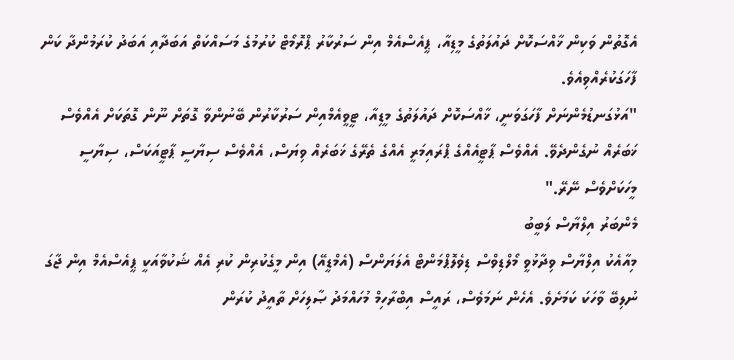އެގޮތުން ވަކިން ޚާއްސަކޮށް ދައުލަތުގެ މީޑިއާ، ޕީއެސްއެމް އިން ސަރުކާރު ޕްރޮމޯޓް ކުރުމުގެ މަސައްކަތް އަބަދާއި އަބަދު ކުރަމުންދާ ކަން ފާހަގަކުރެއްވިއެވެ.
"އަޅުގަނޑުމެންނަށް ފާހަގަވަނީ، ޚާއްސަކޮށް ދައުލަތުގެ މީޑިއާ، ޓީވީއެމްއިން ސަރުކާރުން ބޭނުންވާ ގޮތަށް ނޫން ގޮތަކަށް އެއްވެސް ޚަބަރެއް ނުގެންދެވޭ. އެއްވެސް ޕާޓީއެއްގެ ޕްރައިމަރީ އެއްގެ ތެރޭގެ ޚަބަރެއް ވިޔަސް، އެއްވެސް ސިޔާސީ ޕާޓީއަކަސް، ސިޔާސީ މީހަކަށްވެސް ނޭރޭ."
މެންބަރު އިލްޔާސް ލަބީބު
މިއާއެކު އިލްޔާސް ވިދާޅުވީ މޯލްޑިވްސް ޑިވެލޮޕްމަންޓް އެލަޔަންސް (އެމްޑީއޭ) އިން މީގެކުރިން ކުރި އެއް ޝަކުވާއަކީ ޕީއެސްއެމް އިން ޖާގަ ނުލިބޭ ވާހަކަ ކަމަށެވެ. އެހެން ނަމަވެސް، ރައީސް އިބްރާހިމް މުހައްމަދު ޞާލިހަށް ތާއީދު ކުރަން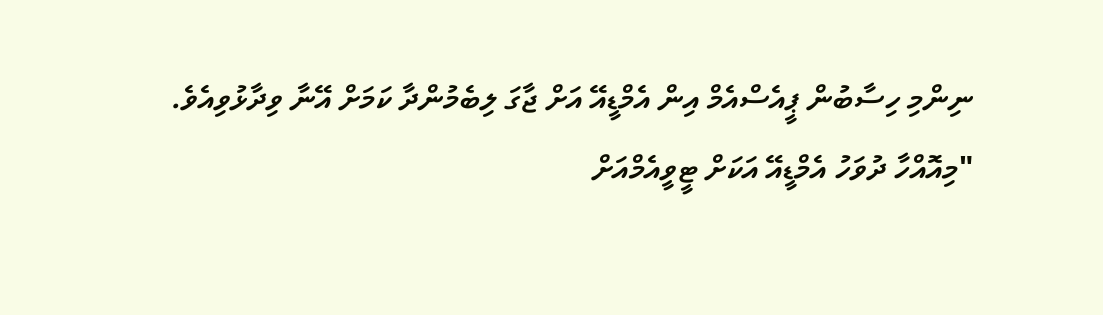ނިންމި ހިސާބުން ޕީއެސްއެމް އިން އެމްޑީއޭ އަށް ޖާގަ ލިބެމުންދާ ކަމަށް އޭނާ ވިދާޅުވިއެވެ.
"މިއޮއްހާ ދުވަހު އެމްޑީއޭ އަކަށް ޓީވީއެމްއަށް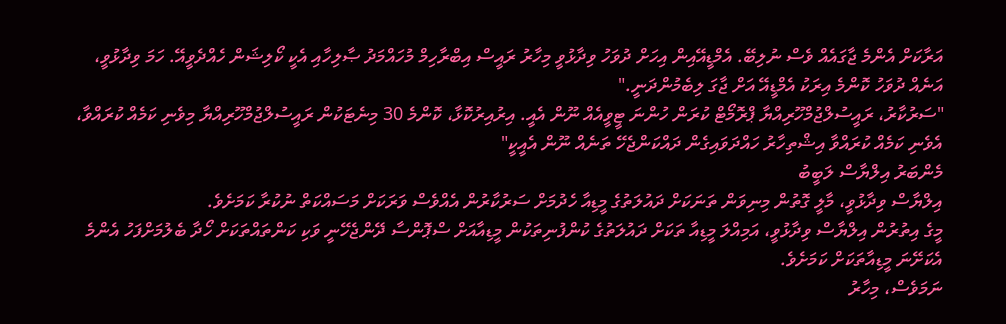އަރާކަށް އެންމެ ޖާގައެއް ވެސް ނުލިބޭ. އެމްޑީއޭއިން އިހަށް ދުވަހު ވިދާޅުވީ މިހާރު ރައީސް އިބްރާހިމް މުހައްމަދު ޞާލިހާއި އެކީ ކޯލިޝަން ހެއްދެވީއޭ. ހަމަ ވިދާޅުވީ، އަނެއް ދުވަހު ކޮންމެ އިރަކު އެމްޑީއޭ އަށް ޖާގަ ލިބެމުންދަނީ."
"ސަރުކާރު، ރައީސުލްޖުމްހޫރިއްޔާ ޕްރޮމޯޓް ކުރަން ހުންނަ ޓީވީއެއް ނޫން އެއީ. އިރުއިރުކޮޅާ، ކޮންމެ 30 މިނެޓަކުން ރައީސުލްޖުމްހޫރިއްޔާ މިވެނި ކަމެއް ކުރައްވާ، އެވެނި ކަމެއް ކުރައްވާ އިޝްތިހާރު ހައްދަވައިގެން ދައްކަންޖެހޭ ތަނެއް ނޫން އެއީކީ"
މެންބަރު އިލްޔާސް ލަބީބު
އިލްޔާސް ވިދާޅުވީ، މާލީ ގޮތުން މިނިވަން ތަނަކަށް ދައުލަތުގެ މީޑިއާ ހެދުމަށް ސަރުކާރުން އެއްވެސް ވަރަކަށް މަސައްކަތް ނުކުރާ ކަމަށެވެ.
މީގެ އިތުރުން އިލްޔާސް ވިދާޅުވީ، އަމިއްލަ މީޑިއާ ތަކަށް ދައުލަތުގެ ކުންފުނިތަކުން މީޑިއާއަށް ސްޕޮންސާ ދޭންޖެހޭނީ ވަކި ކަންތައްތަކަށް ހޯދާ ބެލުމަށްފަހު އެންމެ އެކަށޭނަ މީޑިއާތަކަށް ކަމަށެވެ.
ނަމަވެސް، މިހާރު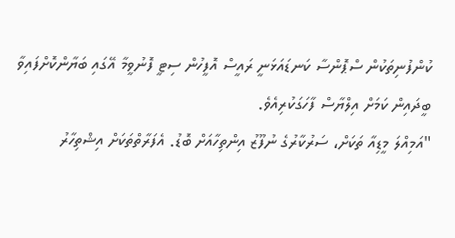ކުންފުނިތަކުން ސްޕޮންސާ ކަނޑައަޅަނީ ރައީސް އޮފީހުން ސިޓީ ފޮނުވީމާ އޭގައި ބަޔާންކޮށްފައިވާ ބީދައިން ކަމަށް އިލްޔާސް ފާހަގަކުރިއެވެ.
"އަމިއްލަ މީޑިއާ ތަކަށް، ސަރުކާރުގެ ނުފޫޒު އިންތިހާއަށް ބޮޑު. އެފަރާތްތަކަށް އިޝްތިހާރު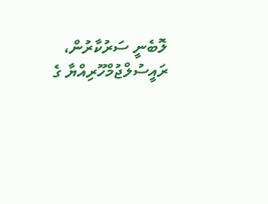ލޮބެނީ ސަރުކާރުން، ރައީސުލްޖުމްހޫރިއްޔާ ގެ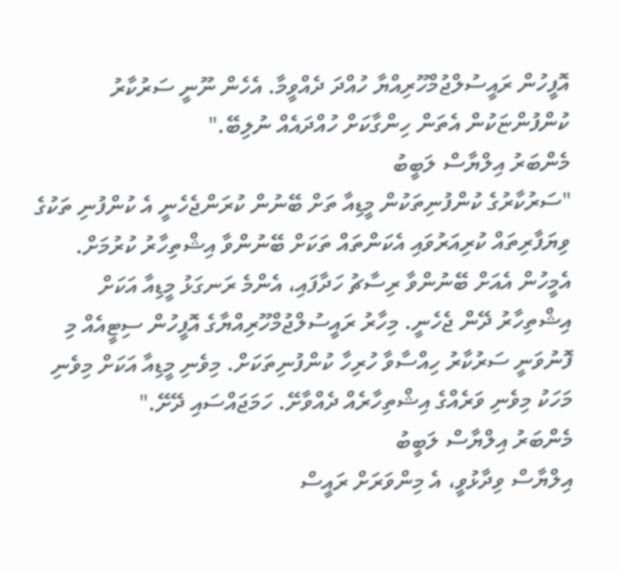އޮފީހުން ރައީސުލްޖުމްހޫރިއްޔާ ހުއްދަ ދެއްވީމާ. އެހެން ނޫނީ ސަރުކާރު ކުންފުންޏަކުން އެތަން ހިންގާކަށް ހުއްދައެއް ނުލިބޭ."
މެންބަރު އިލްޔާސް ލަބީބު
"ސަރުކާރުގެ ކުންފުނިތަކުން މީޑިއާ ތަށް ބޭނުން ކުރަންޖެހެނީ އެ ކުންފުނި ތަކުގެ ވިޔަފާރިތައް ކުރިއަރުވައި އެކަންތައް ތަކަށް ބޭނުންވާ އިޝްތިހާރު ކުރުމަށް. އެމީހުން އެއަށް ބޭނުންވާ ރިސާޗު ހަދާފައި، އެންމެ ރަނގަޅު މީޑިއާ އަކަށް އިޝްތިހާރު ދޭން ޖެހެނީ. މިހާރު ރައީސުލްޖުމްހޫރިއްޔާގެ އޮފީހުން ސިޓީއެއް މި ފޮނުވަނީ ސަރުކާރު ހިއްސާވާ ހުރިހާ ކުންފުނިތަކަށް. މިވެނި މީޑިއާ އަކަށް މިވެނި މަހަކު މިވެނި ވަރެއްގެ އިޝްތިހާރެއް ދެއްވާށޭ. ހަމަޖައްސައި ދޭށޭ."
މެންބަރު އިލްޔާސް ލަބީބު
އިލްޔާސް ވިދާޅުވީ، އެ މިންވަރަށް ރައީސް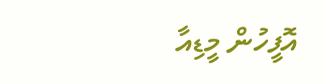އޮފީހުން މީޑިއާ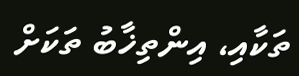ތަކާއި، އިންތިޚާބު ތަކަށް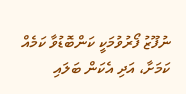ނުފޫޒު ފޯރުވުމަކީ ކަންބޮޑުވާ ކަމެއް ކަމަށާ، އަދި އެކަން ބަލައި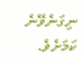ނިގަނެވޭނެ ކަމަށެވެ.